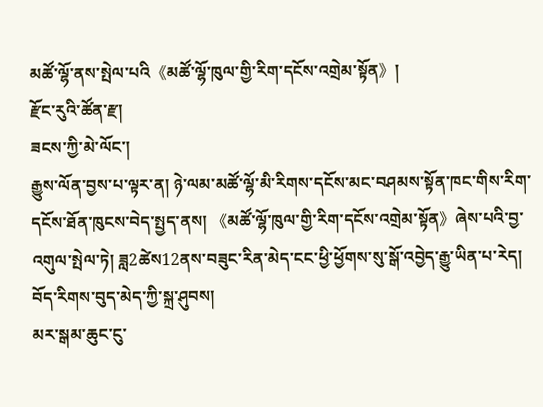མཚོ་ལྷོ་ནས་སྤེལ་པའི《མཚོ་ལྷོ་ཁུལ་གྱི་རིག་དངོས་འགྲེམ་སྟོན》།
རྫོང་རུའི་ཚོན་རྫ།
ཟངས་ཀྱི་མེ་ལོང་།
རྒྱུས་ལོན་བྱས་པ་ལྟར་ན། ཉེ་ལམ་མཚོ་ལྷོ་མི་རིགས་དངོས་མང་བཤམས་སྟོན་ཁང་གིས་རིག་དངོས་ཐོན་ཁུངས་བེད་སྤྱད་ནས། 《མཚོ་ལྷོ་ཁུལ་གྱི་རིག་དངོས་འགྲེམ་སྟོན》ཞེས་པའི་བྱ་འགུལ་སྤེལ་ཏེ། ཟླ2ཚེས12ནས་བཟུང་རིན་མེད་ངང་ཕྱི་ཕྱོགས་སུ་སྒོ་འབྱེད་རྒྱུ་ཡིན་པ་རེད།
བོད་རིགས་བུད་མེད་ཀྱི་སྐྲ་ཤུབས།
མར་སྒམ་ཆུང་ངུ་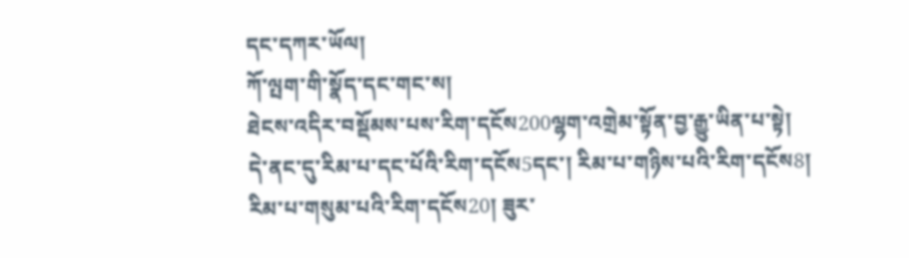དང་དཀར་ཡོལ།
ཀོ་ལྤག་གི་སྣོད་དང་གང་ས།
ཐེངས་འདིར་བསྡོམས་པས་རིག་དངོས200ལྷག་འགྲེམ་སྟོན་བྱ་རྒྱུ་ཡིན་པ་སྟེ། དེ་ནང་དུ་རིམ་པ་དང་པོའི་རིག་དངོས5དང་། རིམ་པ་གཉིས་པའི་རིག་དངོས8། རིམ་པ་གསུམ་པའི་རིག་དངོས20། ཟུར་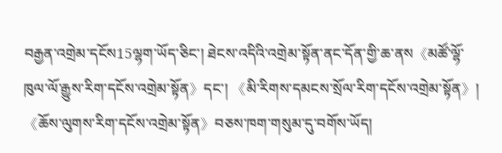བརྒྱན་འགྲེམ་དངོས15ལྷག་ཡོད་ཅིང་། ཐེངས་འདིའི་འགྲེམ་སྟོན་ནང་དོན་གྱི་ཆ་ནས《མཚོ་ལྷོ་ཁུལ་ལོ་རྒྱུས་རིག་དངོས་འགྲེམ་སྟོན》དང་། 《མི་རིགས་དམངས་སྲོལ་རིག་དངོས་འགྲེམ་སྟོན》། 《ཆོས་ལུགས་རིག་དངོས་འགྲེམ་སྟོན》བཅས་ཁག་གསུམ་དུ་བགོས་ཡོད།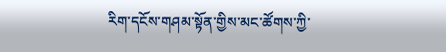རིག་དངོས་གཤམ་སྟོན་གྱིས་མང་ཚོགས་ཀྱི་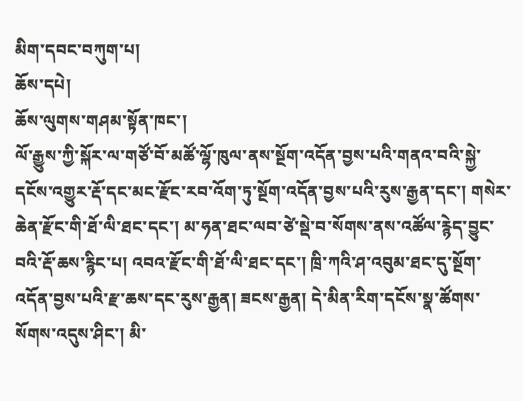མིག་དབང་བཀུག་པ།
ཆོས་དཔེ།
ཆོས་ལུགས་གཤམ་སྟོན་ཁང་།
ལོ་རྒྱུས་ཀྱི་སྐོར་ལ་གཙོ་བོ་མཚོ་ལྷོ་ཁུལ་ནས་སྔོག་འདོན་བྱས་པའི་གནའ་བའི་སྐྱེ་དངོས་འགྱུར་རྡོ་དང་མང་རྫོང་རབ་འོག་ཏུ་སྔོག་འདོན་བྱས་པའི་རུས་རྒྱན་དང་། གསེར་ཆེན་རྫོང་གི་ཐོ་ལི་ཐང་དང་། མ་ཧན་ཐང་ལབ་ཙེ་སྡེ་བ་སོགས་ནས་འཚོལ་རྙེད་བྱུང་བའི་རྡོ་ཆས་རྙིང་པ། འབའ་རྫོང་གི་ཐོ་ལི་ཐང་དང་། ཁྲི་ཀའི་ཤ་འབུམ་ཐང་དུ་སྔོག་འདོན་བྱས་པའི་རྫ་ཆས་དང་རུས་རྒྱན། ཟངས་རྒྱན། དེ་མིན་རིག་དངོས་སྣ་ཚོགས་སོགས་འདུས་ཤིང་། མི་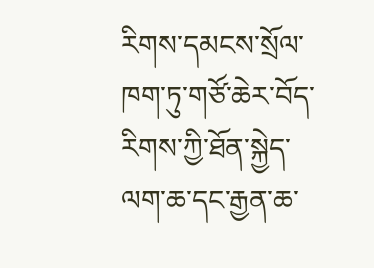རིགས་དམངས་སྲོལ་ཁག་ཏུ་གཙོ་ཆེར་བོད་རིགས་ཀྱི་ཐོན་སྐྱེད་ལག་ཆ་དང་རྒྱན་ཆ་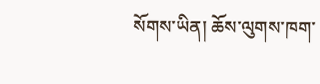སོགས་ཡིན། ཆོས་ལུགས་ཁག་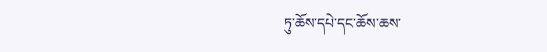ཏུ་ཆོས་དཔེ་དང་ཆོས་ཆས་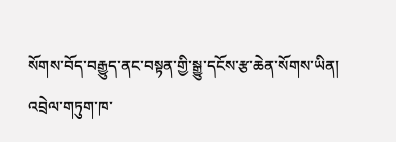སོགས་བོད་བརྒྱུད་ནང་བསྟན་གྱི་སྒྱུ་དངོས་རྩ་ཆེན་སོགས་ཡིན།
འབྲེལ་གཏུག་ཁ་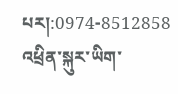པར།:0974-8512858
འཕྲིན་སྐུར་ཡིག་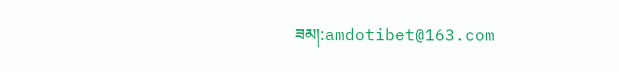ཟམ།:amdotibet@163.com